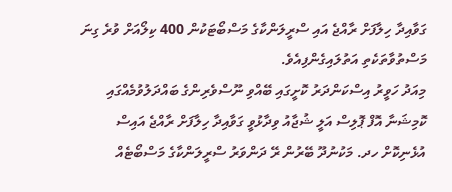ގަވާއިދާ ހިލާފަށް ރާއްޖެ އައި ސްރީލަންކާގެ މަސްބޯޓަކުން 400 ކިލޯއަށް ވުރެ ގިނަ މަސްތުވާތަކެތި އަތުލައިގެންފިއެވެ.
މިއަދު ހަވީރު އިސްކަންދަރު ކޮށީގައި ބޭއްވި ނޫސްވެރިންގެ ބައްދަލުވުމެއްގައި ކޮމިޝަނާ އޮފް ޕޮލިސް އަލީ ޝުޖާއު ވިދާޅުވީ ގަވާއިދާ ހިލާފަށް ރާއްޖެ އައިސް އުޅެނިކޮށް ހދ. މަކުނުދޫ ބޭރުން ރޭ ދަންވަރު ސްރީލަންކާގެ މަސްބޯޓެއް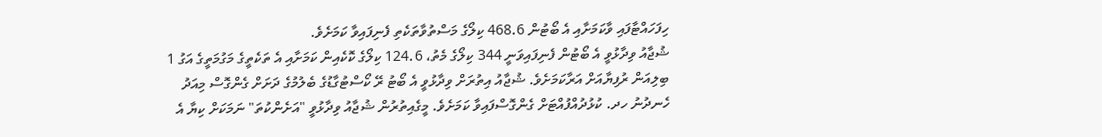ހިފަހައްޓާފައި ވާކަމަށާއި އެ ބޯޓުން 468.6 ކިލޯގެ މަސްތުވާތަކެތި ފެނިފައިވާ ކަމަށެވެ.
ޝުޖާއު ވިދާޅުވީ އެ ބޯޓުން ފެނިފައިވަނީ 344 ކިލޯގެ މެތު، 124.6 ކިލޯގެ ކޮކެއިން ކަމަށާއި އެ ތަކެތީގެ މަގުމަތީގެ އަގު 1 ބިލިއަން ރުފިޔާއަށް އަރާކަމަށެވެ. ޝުޖާއު އިތުރަށް ވިދާޅުވީ އެ ބޯޓު ރޭ ކޯސްޓުގާޑުގެ ބެލުމުގެ ދަށަށް ގެންގޮސް މިއަދު ހެނދުނު ހދ. ކުޅުދުއްފުއްޓަށް ގެންގޮސްފައިވާ ކަމަށެވެ. މީގެއިތުރުން ޝުޖާއު ވިދާޅުވީ "އަށެންކުތަ" ނަމަކަށް ކިޔާ އެ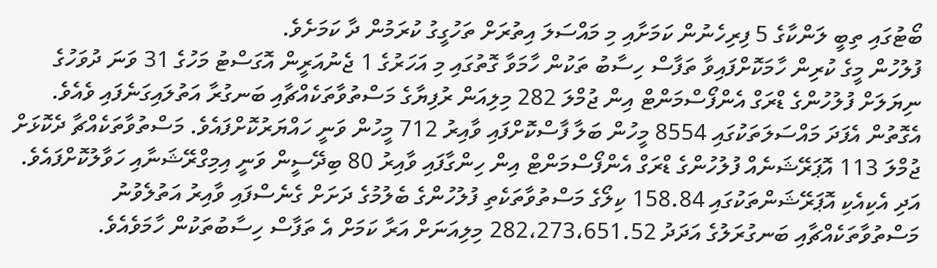ބޯޓުގައި ތިބީ ލަންކާގެ 5 ފިރިހެނުން ކަމަށާއި މި މައްސަލަ އިތުރަށް ތަހުގީގު ކުރަމުން ދާ ކަމަށެވެ.
ފުލުހުން މީގެ ކުރިން ހާމަކޮށްފައިވާ ތަފާސް ހިސާބު ތަކުން ހާމަވާ ގޮތުގައި މި އަހަރުގެ 1 ޖެނުއަރީން އޮގަސްޓު މަހުގެ 31 ވަނަ ދުވަހުގެ ނިޔަލަށް ފުލުހުންގެ ޑްރަގް އެންފޯސްމަންޓް އިން ޖުމްލަ 282 މިލިއަން ރުފިޔާގެ މަސްތުވާތަކެއްޗާއި ބަނގުރާ އަތުލައިގަނެފައި ވެއެވެ.
އެގޮތުން އެފަދަ މައްސަލަތަކުގައި 8554 މީހުން ބަލާ ފާސްކޮށްފައި ވާއިރު 712 މީހުން ވަނީ ހައްޔަރުކޮށްފައެވެ. މަސްތުވާތަކެއްޗާ ދެކޮޅަށް ޖުމްލަ 113 އޮޕަރޭޝަނެއް ފުލުހުންގެ ޑްރަގް އެންފޯސްމަންޓް އިން ހިންގާފައި ވާއިރު 80 ބިދޭސީން ވަނީ އިމިގްރޭޝަނާއި ހަވާލުކޮށްފައެވެ.
އަދި އެކިއެކި އޮޕަރޭޝަންތަކުގައި 158.84 ކިލޯގެ މަސްތުވާތަކެތި ފުލުހުންގެ ބެލުމުގެ ދަށަށް ގެނެސްފައި ވާއިރު އަތުލެވުނު މަސްތުވާތަކެއްޗާއި ބަނގުރަލުގެ އަދަދު 282،273،651.52 މިލިއަނަށް އަރާ ކަމަށް އެ ތަފާސް ހިސާބުތަކުން ހާމަވެއެވެ.